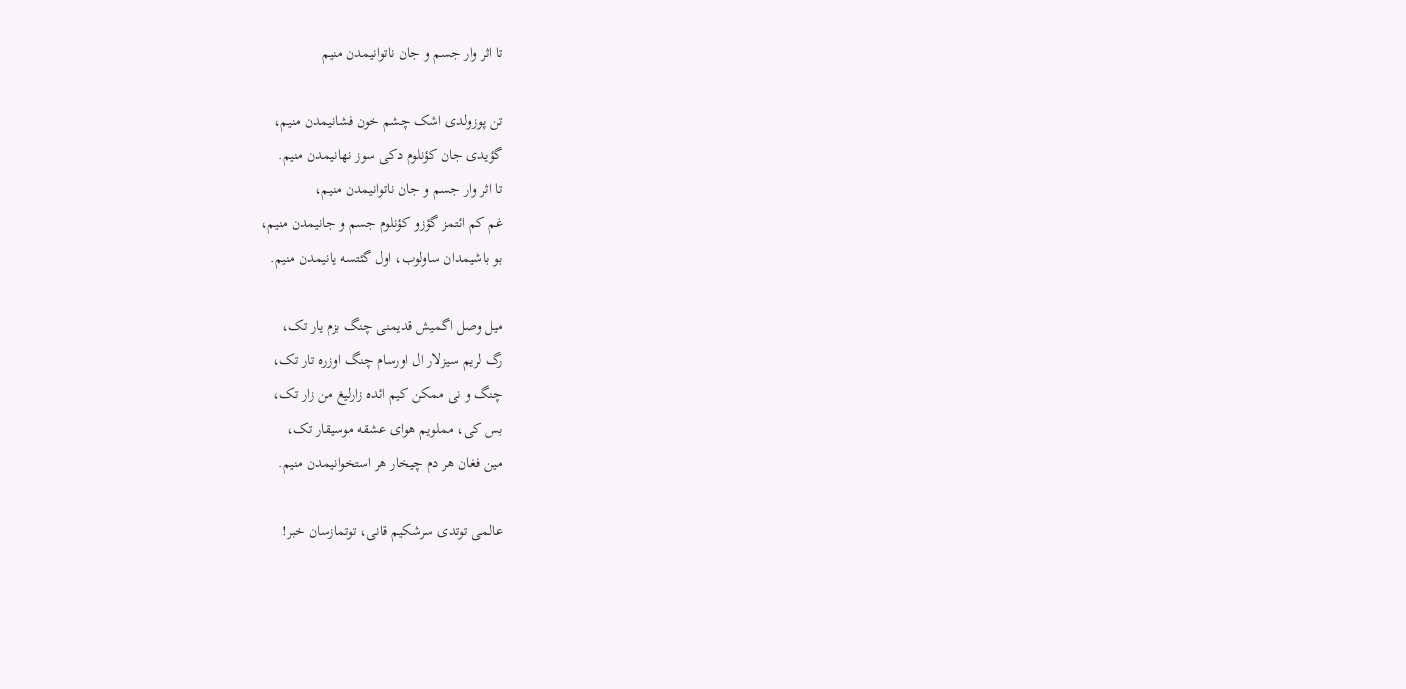تا اثر وار جسم و جان ناتوانیمدن منیم

تن پوزولدی اشک چشم خون فشانیمدن منیم،
گؤیدی جان کؤنلوم دکی سوز نهانیمدن منیم.
تا اثر وار جسم و جان ناتوانیمدن منیم،
غم کم ائتمز گؤزو کؤنلوم جسم و جانیمدن منیم،
بو باشیمدان ساولوب، اول گئتسه یانیمدن منیم.

میل وصل اگمیش قدیمنی چنگ بزم یار تک،
رگ لریم سیزلار ال اورسام چنگ اوزره تار تک،
چنگ و نی ممکن کیم ائده زارلیغ من زار تک،
بس کی، مملویم هوای عشقه موسیقار تک،
مین فغان هر دم چیخار هر استخوانیمدن منیم.

عالمی توتدی سرشکیم قانی، توتمازسان خبر!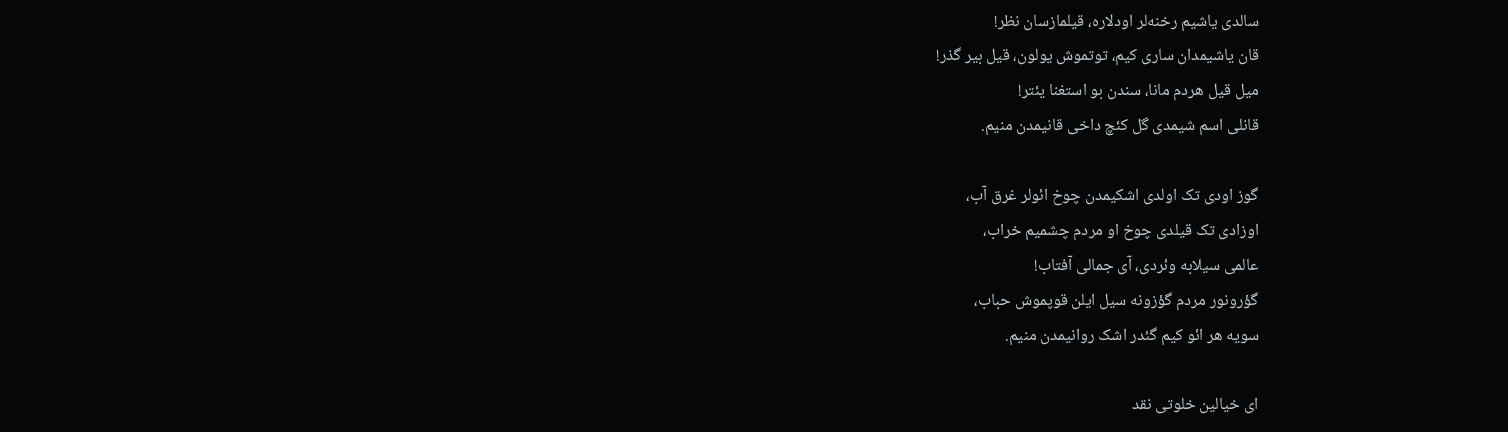سالدی یاشیم رخنه‌لر اودلاره، قیلمازسان نظر!
قان یاشیمدان ساری کیم، توتموش یولون، قیل بیر گذر!
میل قیل هردم مانا، سندن بو استغنا یئتر!
قانلی اسم شیمدی گل کئچ داخی قانیمدن منیم.

گوز اودی تک اولدی اشکیمدن چوخ ائولر غرق آب،
اوزادی تک قیلدی چوخ او مردم چشمیم خراب،
عالمی سیلابه وئردی، آی جمالی آفتاب!
گؤرونور مردم گؤزونه سیل ایلن قوپموش حباب،
سویه هر ائو کیم گئدر اشک روانیمدن منیم.

ای خیالین خلوتی نقد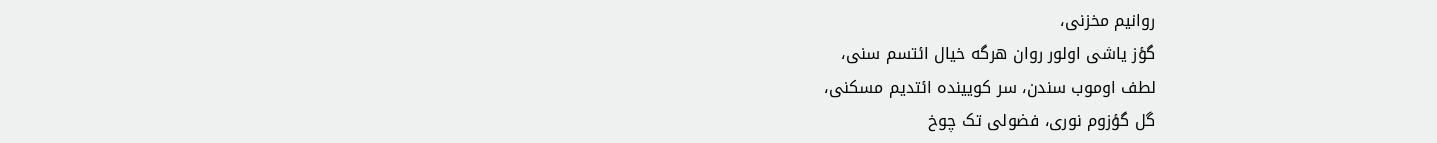روانیم مخزنی،
گؤز یاشی اولور روان هرگه خیال ائتسم سنی،
لطف اوموب سندن، سر کویینده ائتدیم مسکنی،
گل گؤزوم نوری، فضولی تک چوخ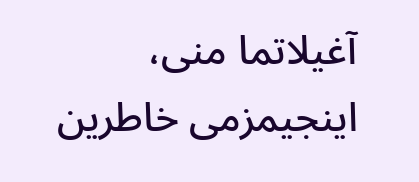آغیلاتما منی،
اینجیمزمی خاطرین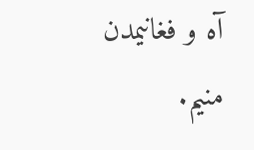آه و فغانیمدن منیم.